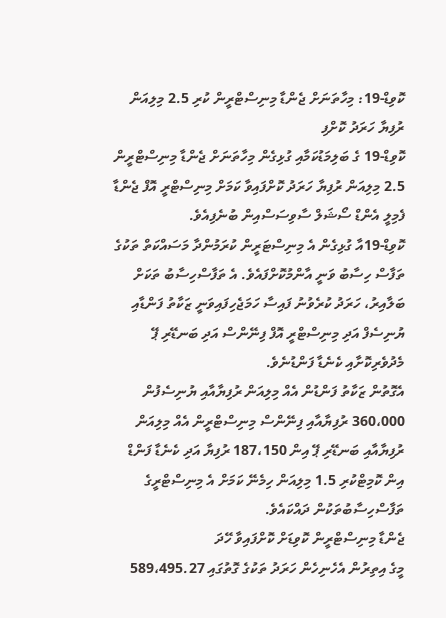ކޮވިޑް-19: މިހާތަނަށް ޖެންޑާ މިނިސްޓްރީން ކުރި 2.5 މިލިއަން ރުފިޔާ ހަރަދު ކޮށްފި
ކޮވިޑް-19 ގެ ބަލިމަޑުކަމާއި ގުޅިގެން މިހާތަނަށް ޖެންޑާ މިނިސްޓްރީން 2.5 މިލިއަން ރުފިޔާ ހަރަދު ކޮށްފައިވާ ކަމަށް މިނިސްޓްރީ އޮފް ޖެންޑާ ފެމިލީ އެންޑް ސޯޝަލް ސާވިސަސްއިން ބުނެފިއެވެ.
ކޮވިޑް-19އާ ގުޅިގެން އެ މިނިސްޓަރީން ކުރަމުންދާ މަސައްކަތް ތަކުގެ ތަފާސް ހިސާބު ވަނީ އާންމުކޮށްފައެވެ. އެ ތަފާސްހިސާބު ތަކަށް ބަލާއިރު، ހަރަދު ކުރެވުނު ފައިސާ ހަމަޖެހިފައިވަނީ ޒަކާތު ފަންޑާއި ޔުނިސެފް އަދި މިނިސްޓްރީ އޮފް ފިނޭންސް އަދި ބަނޑޭރި ޕޭ މެދުވެރިކޮށާއި ކެނެޑާ ފަންޑުނެވެ.
އެގޮތުން ޒަކާތު ފަންޑުން އެއް މިލިއަން ރުފިޔާއާއި ޔުނިސެފުން 360،000 ރުފިޔާއާއި ފިނޭންސް މިނިސްޓްރީން އެއް މިލިއަން ރުފިޔާއާއި ބަނޑޭރި ޕޭ އިން 187،150 ރުފިޔާ އަދި ކެނެޑާ ފަންޑް އިން ކޮމިޓްކުރި 1.5 މިލިއަން ހިމެނޭ ކަމަށް އެ މިނިސްޓްރީގެ ތަފާސްހިސާބުތަކުން ދައްކައެވެ.
ޖެންޑާ މިނިސްޓްރީން ކޮވިޑަށް ކޮށްފައިވާ ހޭދަ
މީގެ އިތިރުން އެހެނިހެން ހަރަދު ތަކުގެ ގޮތުގައި 589،495.27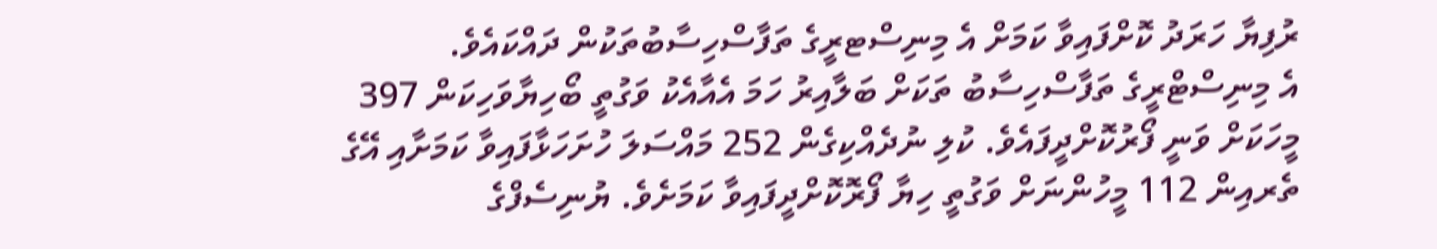ރުފިޔާ ހަރަދު ކޮށްފައިވާ ކަމަށް އެ މިނިސްޓރީގެ ތަފާސްހިސާބުތަކުން ދައްކައެވެ.
އެ މިނިސްޓްރީގެ ތަފާސްހިސާބު ތަކަށް ބަލާއިރު ހަމަ އެއާއެކު ވަގުތީ ބޯހިޔާވަހިކަން 397 މީހަކަށް ވަނީ ފޯރުކޮށްދީފައެވެ. ކުލި ނުދެއްކިގެން 252 މައްސަލަ ހުށަހަޅާފައިވާ ކަމަށާއި އޭގެ ތެރއިން 112 މީހުންނަށް ވަގުތީ ހިޔާ ފޯރޮކޮށްދީފައިވާ ކަމަށެވެ. ޔުނިސެފްގެ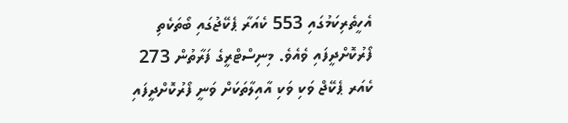އެހީތެރިކަމުގައި 553 ކެއަރާ ޕެކޭޖުގައި ބޯތަކެތި ފޯރުކޮށްދީފައި ވެއެވެ. މިނިސްޓްރީގެ ފަރާތުން 273 ކެއަރ ޕެކޭޖް ވަކި ވަކި އާއިލާތަކަށް ވަނީ ފޯރުކޮށްދީފައި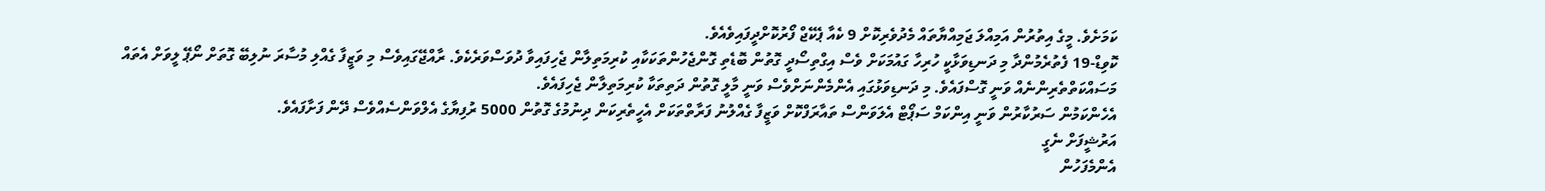ކަމަށެވެ. މީގެ އިތުރުން އަމިއްލަ ޖަމިއްޔާތައް މެދުވެރިކޮށް 9 ކެއާ ޕެކޭޖް ފޯރުކޮށްދީފައިވެއެވެ.
ކޮވިޑް-19 ފެތުރެމުންދާ މި ދަނޑިވަޅާކީ ހުރިހާ ގައުމަކަށް ވެސް އިގްތިސޯދީ ގޮތުން ބޮޑެތި ގޮންޖެހުންތަކަކާއި ކުރިމަތިލާން ޖެހިފައިވާ ދުވަސްވަރެކެވެ. ރާއްޖޭގައިވެސް މި ވަޒީފާ ގެއްލި މުސާރަ ނުލިބޭ ގޮތަށް ނޯޕޭ ލީވަށް އެތައް މަސައްކަތްތެރިންނެއް ވަނީ ގޮސްފައެވެ. މި ދަނޑިވަޅުގައި އެންމެންނަށްވެސް ވަނީ މާލީ ގޮތުން ދަތިތަކާ ކުރިމަތިލާން ޖެހިފައެވެ.
އެހެންކަމުން ސަރުކާރުން ވަނީ އިންކަމް ސަޕޯޓް އެލަވަންސް ތައާރަފްކޮށް ވަޒީފާ ގެއްލުނު ފަރާތްތަކަށް އެހީތެރިކަން ދިނުމުގެ ގޮތުން 5000 ރުފިޔާގެ އެލްވަންސެއްވެސް ދޭން ފަށާފައެވެ.
އަރުޝީފަށް ނެގީ
އެންމެފަހުން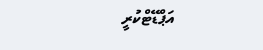އަޕްޑޭޓްކުރީ